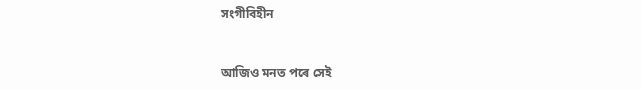সংগীবিহীন


আজিও মনত পৰে সেই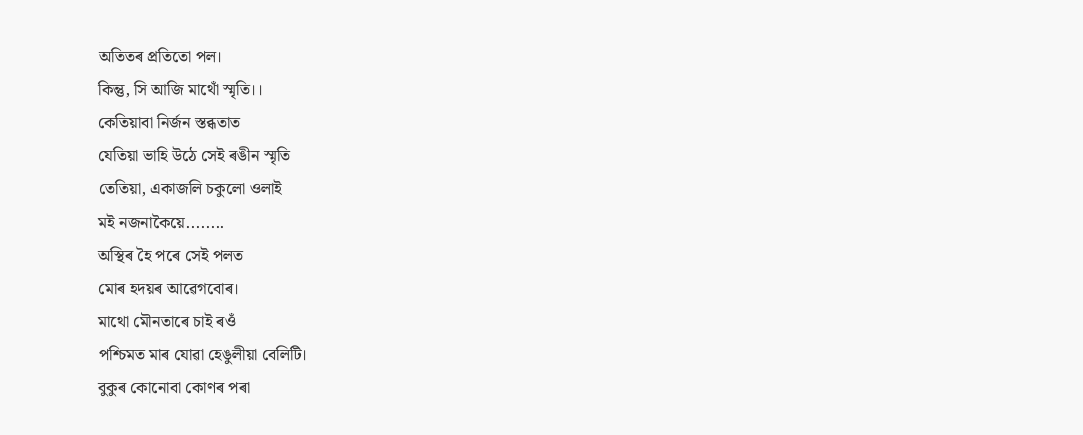অতিতৰ প্ৰতিতো পল।
কিন্তু, সি আজি মাথোঁ স্মৃতি।।
কেতিয়াবা নিৰ্জন স্তব্ধতাত
যেতিয়া ভাহি উঠে সেই ৰঙীন স্মৃতি
তেতিয়া, একাজলি চকুলো ওলাই
মই নজনাকৈয়ে........
অস্থিৰ হৈ পৰে সেই পলত
মোৰ হদয়ৰ আৱেগবোৰ।
মাথো মৌনতাৰে চাই ৰওঁ
পশ্চিমত মাৰ যোৱা হেঙুলীয়া বেলিটি।
বুকুৰ কোনোবা কোণৰ পৰা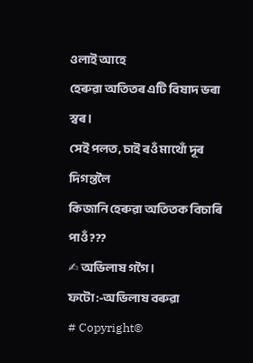ওলাই আহে
হেৰুৱা অতিতৰ এটি বিষাদ ভৰা স্বৰ।
সেই পলত, চাই ৰওঁ মাথোঁ দূৰ দিগন্তলৈ
কিজানি হেৰুৱা অতিতক বিচাৰি পাওঁ ???
✍ অভিলাষ গগৈ।
ফটো:-অভিলাষ বৰুৱা
# Copyright©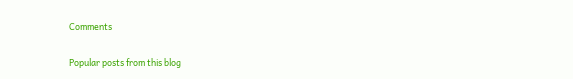Comments

Popular posts from this blog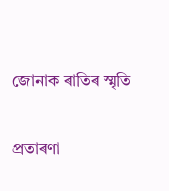জোনাক ৰাতিৰ স্মৃতি

প্ৰতাৰণা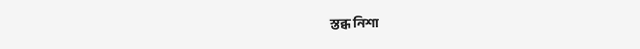স্তব্ধ নিশা